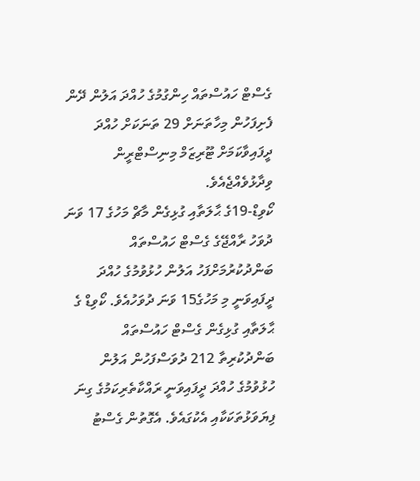ގެސްޓް ހައުސްތައް ހިންގުމުގެ ހުއްދަ އަލުން ދޭން ފެށިފަހުން މިހާތަނަށް 29 ތަނަކަށް ހުއްދަ ދީފައިވާކަމަށް ޓޫރިޒަމް މިނިސްޓްރީން ވިދާޅުވެއްޖެއެވެ.
ކޯވިޑް-19ގެ ޙާލަތާއި ގުޅިގެން މާޗް މަހުގެ 17 ވަނަ ދުވަހު ރާއްޖޭގެ ގެސްޓް ހައުސްތައް ބަންދުކުރުމަށްފަހު އަލުން ހުޅުވުމުގެ ހުއްދަ ދީފައިވަނީ މި މަހުގެ15 ވަނަ ދުވަހުއެވެ. ކޯވިޑް ގެ ޙާލަތާއި ގުޅިގެން ގެސްޓް ހައުސްތައް ބަންދުކުރިތާ 212 ދުވަސްފަހުން އަލުން ހުޅުވުމުގެ ހުއްދަ ދީފައިވަނީ ރައްކާތެރިކަމުގެ ގިނަ ފިޔަވަޅުތަކަކާއި އެކުގައެވެ. އެގޮތުން ގެސްޓު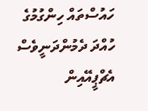ހައުސްތައް ހިންގުމުގެ ހުއްދަ ދެމުންދަނީވެސް އެޗްޕީއޭއިން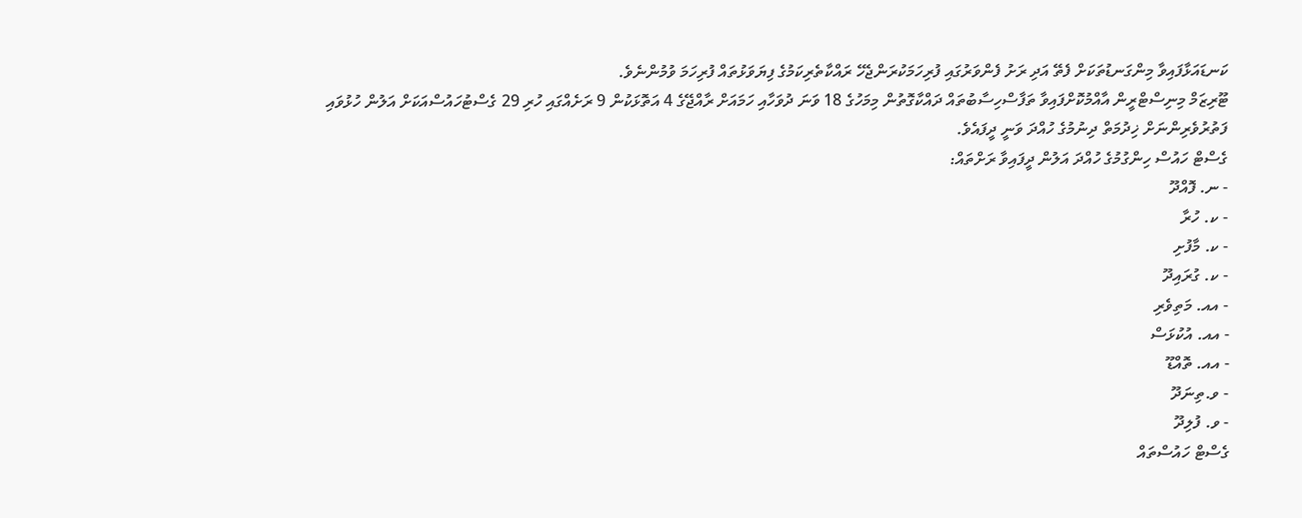ކަނޑައަޅާފައިވާ މިންގަނޑުތަކަށް ފެތޭ އަދި ރަށު ފެންވަރުގައި ފުރިހަމަކުރަންޖެހޭ ރައްކާތެރިކަމުގެ ފިޔަވަޅުތައް ފުރިހަމަ ވުމުންނެވެ.
ޓޫރިޒަމް މިނިސްޓްރީން އާއްމުކޮށްފައިވާ ތަފާސްހިސާބުތައް ދައްކާގޮތުން މިމަހުގެ 18 ވަނަ ދުވަހާއި ހަމައަށް ރާއްޖޭގެ 4 އަތޮޅަކުން 9 ރަށެއްގައި ހުރި 29 ގެސްޓުހައުސްއަކަށް އަލުން ހުޅުވައި ފަތުރުވެރިންނަށް ޚިދުމަތް ދިނުމުގެ ހުއްދަ ވަނީ ދީފައެވެ.
ގެސްޓް ހައުސް ހިންގުމުގެ ހުއްދަ އަލުން ދީފައިވާ ރަށްތައް:
- ނ. ފޮއްދޫ
- ކ. ހުރާ
- ކ. މާފުށި
- ކ. ގުރައިދޫ
- އއ. މަތިވެރި
- އއ. އުކުޅަސް
- އއ. ތޮއްޑޫ
- ވ.ތިނަދޫ
- ވ. ފުލިދޫ
ގެސްޓް ހައުސްތައް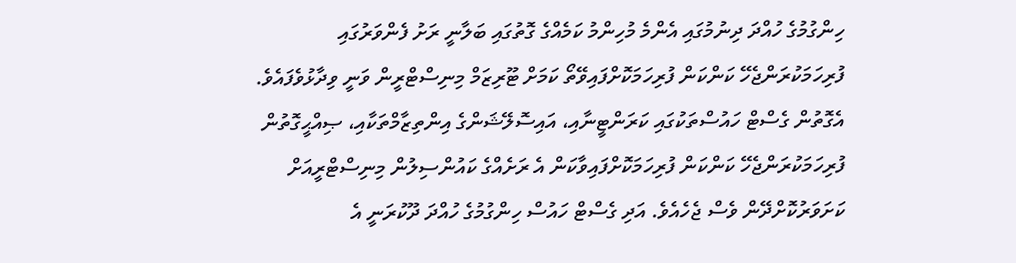ހިންގުމުގެ ހުއްދަ ދިނުމުގައި އެންމެ މުހިންމު ކަމެއްގެ ގޮތުގައި ބަލާނީ ރަށު ފެންވަރުގައި ފުރިހަމަކުރަންޖެހޭ ކަންކަން ފުރިހަމަކޮށްފައިވޭތޯ ކަމަށް ޓޫރިޒަމް މިނިސްޓްރީން ވަނީ ވިދާޅުވެފައެވެ. އެގޮތުން ގެސްޓް ހައުސްތަކުގައި ކަރަންޓީނާއި، އައިސޮލޭޝަންގެ އިންތިޒާމްތަކާއި، ޞިއްޙީގޮތުން ފުރިހަމަކުރަންޖެހޭ ކަންކަން ފުރިހަމަކޮށްފައިވާކަން އެ ރަށެއްގެ ކައުންސިލުން މިނިސްޓްރީއަށް ކަށަވަރުކޮށްދޭން ވެސް ޖެހެއެވެ. އަދި ގެސްޓް ހައުސް ހިންގުމުގެ ހުއްދަ ދޫކުރަނީ އެ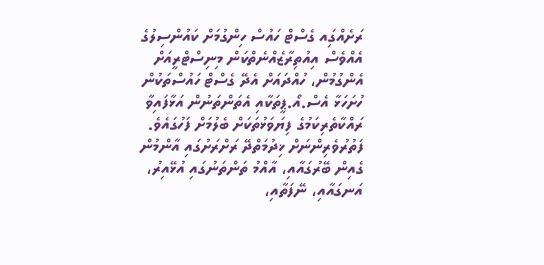ރަށެއްގަިއ ގެސްޓް ހައުސް ހިންގުމަށް ކައުންސިލުގެ އެއްވެސް އިއުތިރާޒެއްނެތްކަން މިނިސްޓްރީއަށް އެންގުމުން، ހުއްދައަށް އެދޭ ގެސްޓް ހައުސްތަކުން ހުށަހަޅާ އެސް.އޯ.ޕީތަކާއި އެތަންތަނުން އަޅާފައިވާ ރައްކާތެރިކަމުގެ ފިޔަވަޅުތަކަށް ބެލުމަށް ފަހުގައެވެ.
ފަތުރުވެރިންނަށް ޚިދުމަތްދޭ ރަށްރަށުގައި އާންމުން ގެއިން ބޭރުގައާއި، އާއްމު ތަންތަނުގައި އުޅޭއިރު، އަނގައާއި، ނޭފަތާއި،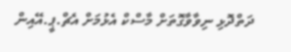ދަތްދޮޅި ނިވާވާގޮތަށް މާސްކް އެޅުމަށް އެޗް.ޕީ.އޭއިން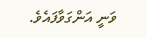ވަނީ އަންގަވާފައެވެ.